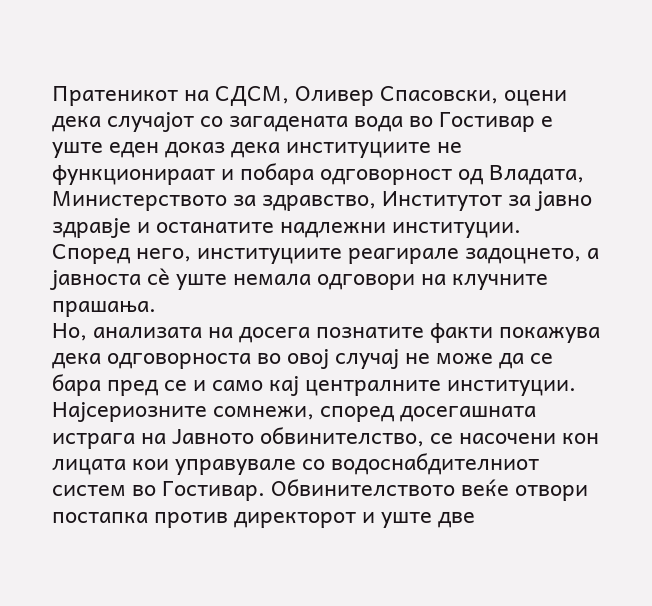Пратеникот на СДСМ, Оливер Спасовски, оцени дека случајот со загадената вода во Гостивар е уште еден доказ дека институциите не функционираат и побара одговорност од Владата, Министерството за здравство, Институтот за јавно здравје и останатите надлежни институции. Според него, институциите реагирале задоцнето, а јавноста сè уште немала одговори на клучните прашања.
Но, анализата на досега познатите факти покажува дека одговорноста во овој случај не може да се бара пред се и само кај централните институции.
Најсериозните сомнежи, според досегашната истрага на Јавното обвинителство, се насочени кон лицата кои управувале со водоснабдителниот систем во Гостивар. Обвинителството веќе отвори постапка против директорот и уште две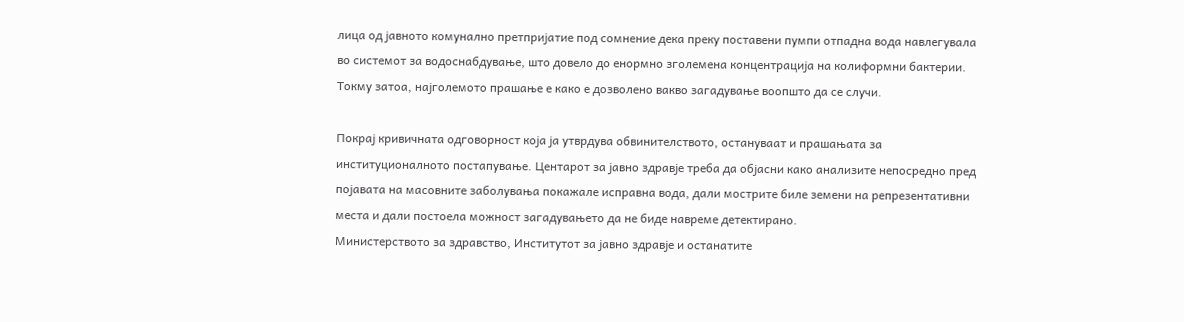лица од јавното комунално претпријатие под сомнение дека преку поставени пумпи отпадна вода навлегувала во системот за водоснабдување, што довело до енормно зголемена концентрација на колиформни бактерии.
Токму затоа, најголемото прашање е како е дозволено вакво загадување воопшто да се случи.

Покрај кривичната одговорност која ја утврдува обвинителството, остануваат и прашањата за институционалното постапување. Центарот за јавно здравје треба да објасни како анализите непосредно пред појавата на масовните заболувања покажале исправна вода, дали мострите биле земени на репрезентативни места и дали постоела можност загадувањето да не биде навреме детектирано.
Министерството за здравство, Институтот за јавно здравје и останатите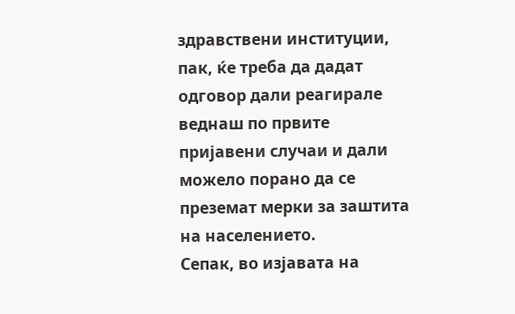здравствени институции, пак, ќе треба да дадат одговор дали реагирале веднаш по првите пријавени случаи и дали можело порано да се преземат мерки за заштита на населението.
Сепак, во изјавата на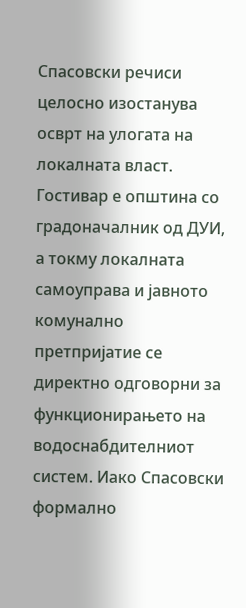Спасовски речиси целосно изостанува осврт на улогата на локалната власт. Гостивар е општина со градоначалник од ДУИ, а токму локалната самоуправа и јавното комунално претпријатие се директно одговорни за функционирањето на водоснабдителниот систем. Иако Спасовски формално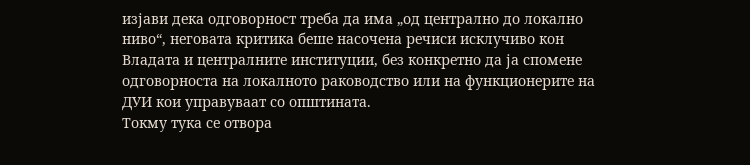изјави дека одговорност треба да има „од централно до локално ниво“, неговата критика беше насочена речиси исклучиво кон Владата и централните институции, без конкретно да ја спомене одговорноста на локалното раководство или на функционерите на ДУИ кои управуваат со општината.
Токму тука се отвора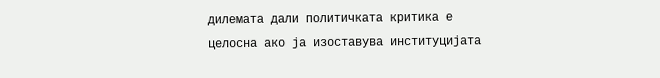дилемата дали политичката критика е целосна ако ја изоставува институцијата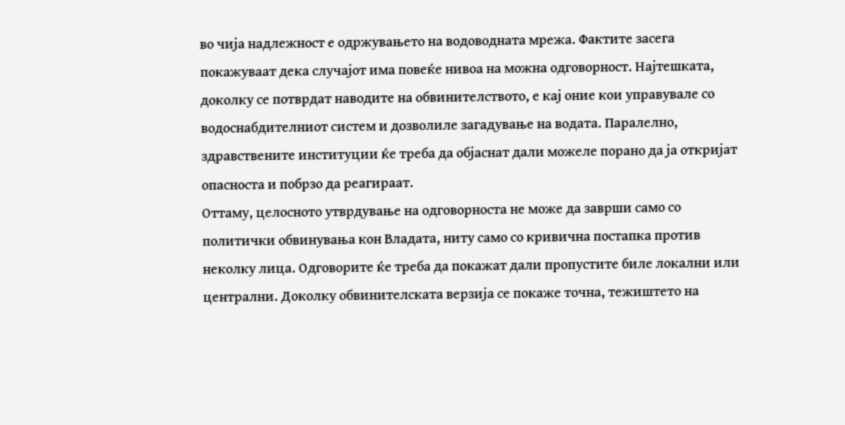во чија надлежност е одржувањето на водоводната мрежа. Фактите засега покажуваат дека случајот има повеќе нивоа на можна одговорност. Најтешката, доколку се потврдат наводите на обвинителството, е кај оние кои управувале со водоснабдителниот систем и дозволиле загадување на водата. Паралелно, здравствените институции ќе треба да објаснат дали можеле порано да ја откријат опасноста и побрзо да реагираат.
Оттаму, целосното утврдување на одговорноста не може да заврши само со политички обвинувања кон Владата, ниту само со кривична постапка против неколку лица. Одговорите ќе треба да покажат дали пропустите биле локални или централни. Доколку обвинителската верзија се покаже точна, тежиштето на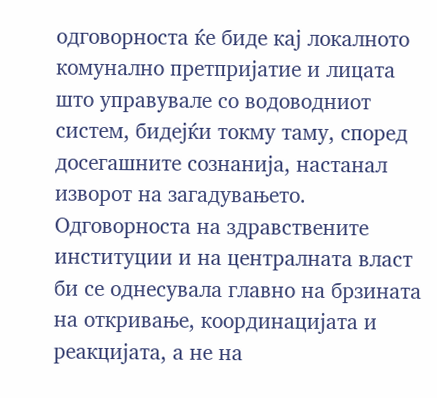одговорноста ќе биде кај локалното комунално претпријатие и лицата што управувале со водоводниот систем, бидејќи токму таму, според досегашните сознанија, настанал изворот на загадувањето. Одговорноста на здравствените институции и на централната власт би се однесувала главно на брзината на откривање, координацијата и реакцијата, а не на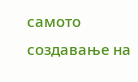самото создавање на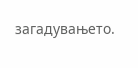загадувањето.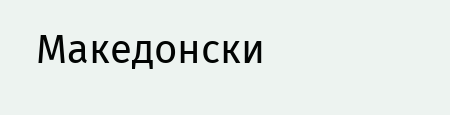Македонски